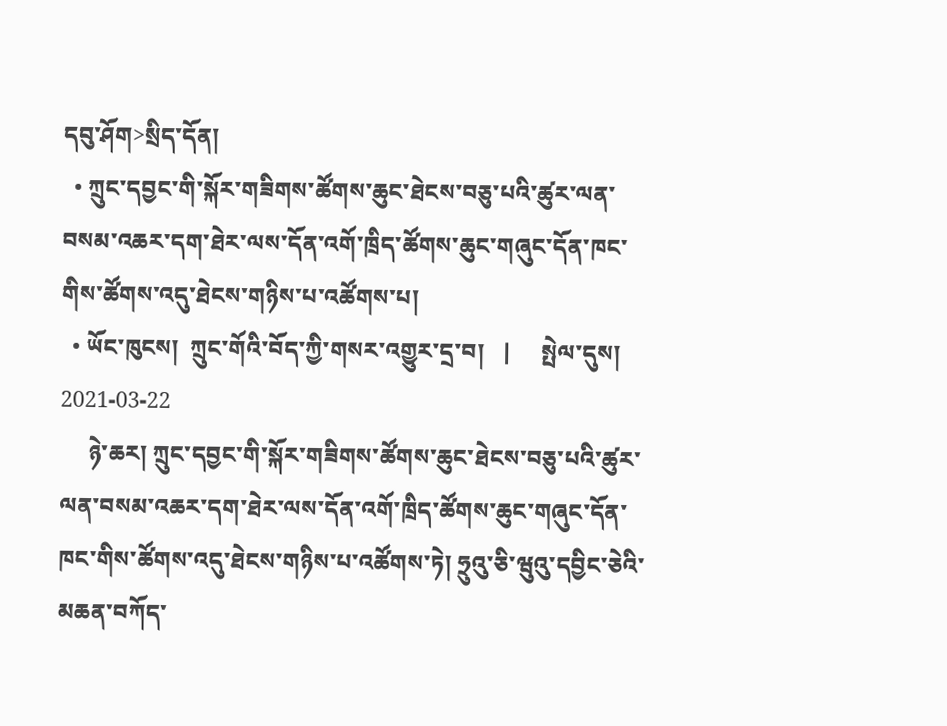དབུ་ཤོག>སྲིད་དོན།
  • ཀྲུང་དབྱང་གི་སྐོར་གཟིགས་ཚོགས་ཆུང་ཐེངས་བཅུ་པའི་ཚུར་ལན་བསམ་འཆར་དག་ཐེར་ལས་དོན་འགོ་ཁྲིད་ཚོགས་ཆུང་གཞུང་དོན་ཁང་གིས་ཚོགས་འདུ་ཐེངས་གཉིས་པ་འཚོགས་པ།
  • ཡོང་ཁུངས།  ཀྲུང་གོའི་བོད་ཀྱི་གསར་འགྱུར་དྲ་བ།   |     སྤེལ་དུས།  2021-03-22
     ཉེ་ཆར། ཀྲུང་དབྱང་གི་སྐོར་གཟིགས་ཚོགས་ཆུང་ཐེངས་བཅུ་པའི་ཚུར་ལན་བསམ་འཆར་དག་ཐེར་ལས་དོན་འགོ་ཁྲིད་ཚོགས་ཆུང་གཞུང་དོན་ཁང་གིས་ཚོགས་འདུ་ཐེངས་གཉིས་པ་འཚོགས་ཏེ། ཧྲུའུ་ཅི་ཝུའུ་དབྱིང་ཅེའི་མཆན་བཀོད་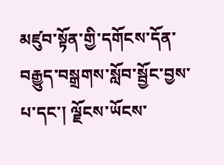མཛུབ་སྟོན་གྱི་དགོངས་དོན་བརྒྱུད་བསྒྲགས་སློབ་སྦྱོང་བྱས་པ་དང་། ལྗོངས་ཡོངས་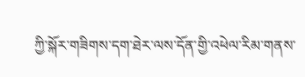ཀྱི་སྐོར་གཟིགས་དག་ཐེར་ལས་དོན་གྱི་འཕེལ་རིམ་གནས་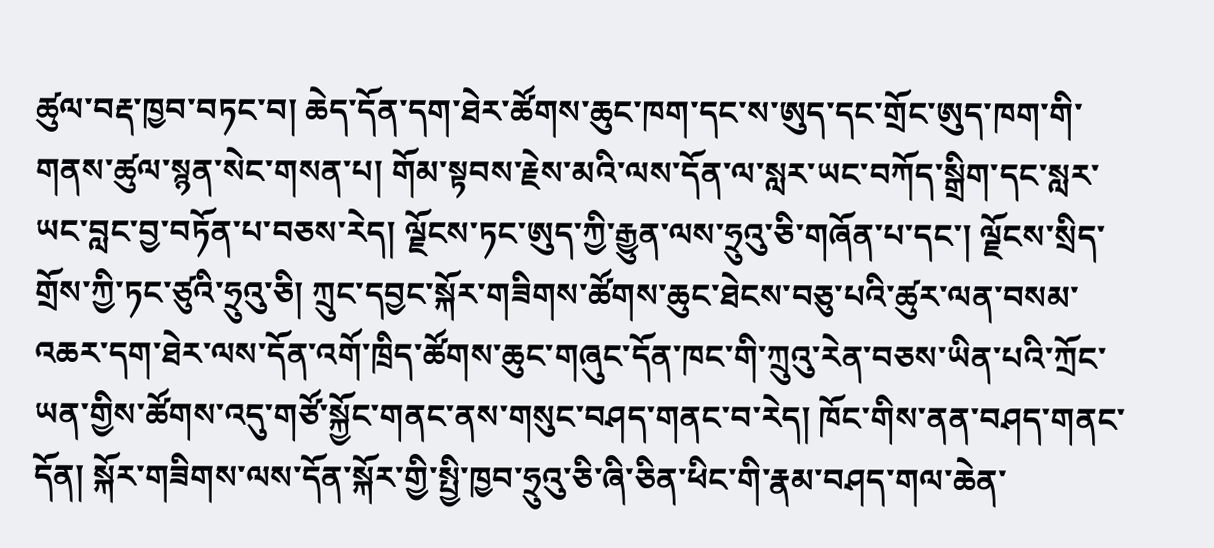ཚུལ་བརྡ་ཁྱབ་བཏང་བ། ཆེད་དོན་དག་ཐེར་ཚོགས་ཆུང་ཁག་དང་ས་ཨུད་དང་གྲོང་ཨུད་ཁག་གི་གནས་ཚུལ་སྙན་སེང་གསན་པ། གོམ་སྟབས་རྗེས་མའི་ལས་དོན་ལ་སླར་ཡང་བཀོད་སྒྲིག་དང་སླར་ཡང་བླང་བྱ་བཏོན་པ་བཅས་རེད། ལྗོངས་ཏང་ཨུད་ཀྱི་རྒྱུན་ལས་ཧྲུའུ་ཅི་གཞོན་པ་དང་། ལྗོངས་སྲིད་གྲོས་ཀྱི་ཏང་ཙུའི་ཧྲུའུ་ཅི། ཀྲུང་དབྱང་སྐོར་གཟིགས་ཚོགས་ཆུང་ཐེངས་བཅུ་པའི་ཚུར་ལན་བསམ་འཆར་དག་ཐེར་ལས་དོན་འགོ་ཁྲིད་ཚོགས་ཆུང་གཞུང་དོན་ཁང་གི་ཀྲུའུ་རེན་བཅས་ཡིན་པའི་ཀྲོང་ཡན་གྱིས་ཚོགས་འདུ་གཙོ་སྐྱོང་གནང་ནས་གསུང་བཤད་གནང་བ་རེད། ཁོང་གིས་ནན་བཤད་གནང་དོན། སྐོར་གཟིགས་ལས་དོན་སྐོར་གྱི་སྤྱི་ཁྱབ་ཧྲུའུ་ཅི་ཞི་ཅིན་ཕིང་གི་རྣམ་བཤད་གལ་ཆེན་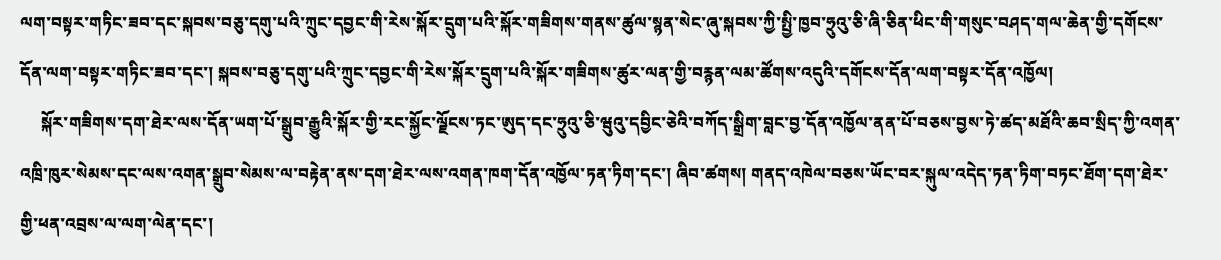ལག་བསྟར་གཏིང་ཟབ་དང་སྐབས་བཅུ་དགུ་པའི་ཀྲུང་དབྱང་གི་རེས་སྐོར་དྲུག་པའི་སྐོར་གཟིགས་གནས་ཚུལ་སྙན་སེང་ཞུ་སྐབས་ཀྱི་སྤྱི་ཁྱབ་ཧྲུའུ་ཅི་ཞི་ཅིན་ཕིང་གི་གསུང་བཤད་གལ་ཆེན་གྱི་དགོངས་དོན་ལག་བསྟར་གཏིང་ཟབ་དང་། སྐབས་བཅུ་དགུ་པའི་ཀྲུང་དབྱང་གི་རེས་སྐོར་དྲུག་པའི་སྐོར་གཟིགས་ཚུར་ལན་གྱི་བརྙན་ལམ་ཚོགས་འདུའི་དགོངས་དོན་ལག་བསྟར་དོན་འཁྱོལ།
     སྐོར་གཟིགས་དག་ཐེར་ལས་དོན་ཡག་པོ་སྒྲུབ་རྒྱུའི་སྐོར་གྱི་རང་སྐྱོང་ལྗོངས་ཏང་ཨུད་དང་ཧྲུའུ་ཅི་ཝུའུ་དབྱིང་ཅེའི་བཀོད་སྒྲིག་བླང་བྱ་དོན་འཁྱོལ་ནན་པོ་བཅས་བྱས་ཏེ་ཚད་མཐོའི་ཆབ་སྲིད་ཀྱི་འགན་འཁྲི་ཁུར་སེམས་དང་ལས་འགན་སྒྲུབ་སེམས་ལ་བརྟེན་ནས་དག་ཐེར་ལས་འགན་ཁག་དོན་འཁྱོལ་ཏན་ཏིག་དང་། ཞིབ་ཚགས། གནད་འཁེལ་བཅས་ཡོང་བར་སྐུལ་འདེད་ཏན་ཏིག་བཏང་ཐོག་དག་ཐེར་གྱི་ཕན་འབྲས་ལ་ལག་ལེན་དང་།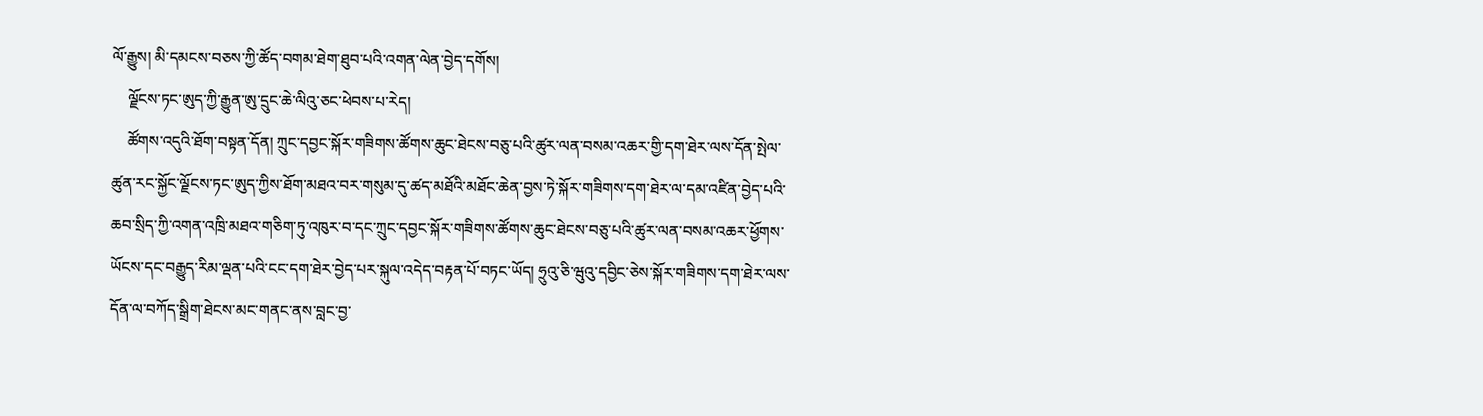ལོ་རྒྱུས། མི་དམངས་བཅས་ཀྱི་ཚོད་བགམ་ཐེག་ཐུབ་པའི་འགན་ལེན་བྱེད་དགོས།
    ལྗོངས་ཏང་ཨུད་ཀྱི་རྒྱུན་ཨུ་དྲུང་ཆེ་ལིའུ་ཅང་ཕེབས་པ་རེད།
    ཚོགས་འདུའི་ཐོག་བསྟན་དོན། ཀྲུང་དབྱང་སྐོར་གཟིགས་ཚོགས་ཆུང་ཐེངས་བཅུ་པའི་ཚུར་ལན་བསམ་འཆར་གྱི་དག་ཐེར་ལས་དོན་སྤེལ་ཚུན་རང་སྐྱོང་ལྗོངས་ཏང་ཨུད་ཀྱིས་ཐོག་མཐའ་བར་གསུམ་དུ་ཚད་མཐོའི་མཐོང་ཆེན་བྱས་ཏེ་སྐོར་གཟིགས་དག་ཐེར་ལ་དམ་འཛིན་བྱེད་པའི་ཆབ་སྲིད་ཀྱི་འགན་འཁྲི་མཐའ་གཅིག་ཏུ་འཁུར་བ་དང་ཀྲུང་དབྱང་སྐོར་གཟིགས་ཚོགས་ཆུང་ཐེངས་བཅུ་པའི་ཚུར་ལན་བསམ་འཆར་ཕྱོགས་ཡོངས་དང་བརྒྱུད་རིམ་ལྡན་པའི་ངང་དག་ཐེར་བྱེད་པར་སྐུལ་འདེད་བརྟན་པོ་བཏང་ཡོད། ཧྲུའུ་ཅི་ཝུའུ་དབྱིང་ཅེས་སྐོར་གཟིགས་དག་ཐེར་ལས་དོན་ལ་བཀོད་སྒྲིག་ཐེངས་མང་གནང་ནས་བླང་བྱ་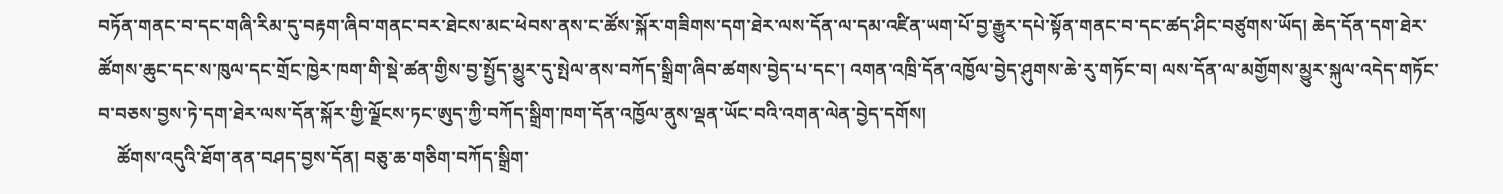བཏོན་གནང་བ་དང་གཞི་རིམ་དུ་བརྟག་ཞིབ་གནང་བར་ཐེངས་མང་ཕེབས་ནས་ང་ཚོས་སྐོར་གཟིགས་དག་ཐེར་ལས་དོན་ལ་དམ་འཛིན་ཡག་པོ་བྱ་རྒྱུར་དཔེ་སྟོན་གནང་བ་དང་ཚད་ཤིང་བཙུགས་ཡོད། ཆེད་དོན་དག་ཐེར་ཚོགས་ཆུང་དང་ས་ཁུལ་དང་གྲོང་ཁྱེར་ཁག་གི་སྡེ་ཚན་གྱིས་བྱ་སྤྱོད་མྱུར་དུ་སྤེལ་ནས་བཀོད་སྒྲིག་ཞིབ་ཚགས་བྱེད་པ་དང་། འགན་འཁྲི་དོན་འཁྱོལ་བྱེད་ཤུགས་ཆེ་རུ་གཏོང་བ། ལས་དོན་ལ་མགྱོགས་མྱུར་སྐུལ་འདེད་གཏོང་བ་བཅས་བྱས་ཏེ་དག་ཐེར་ལས་དོན་སྐོར་གྱི་ལྗོངས་ཏང་ཨུད་ཀྱི་བཀོད་སྒྲིག་ཁག་དོན་འཁྱོལ་ནུས་ལྡན་ཡོང་བའི་འགན་ལེན་བྱེད་དགོས།
    ཚོགས་འདུའི་ཐོག་ནན་བཤད་བྱས་དོན། བཅུ་ཆ་གཅིག་བཀོད་སྒྲིག་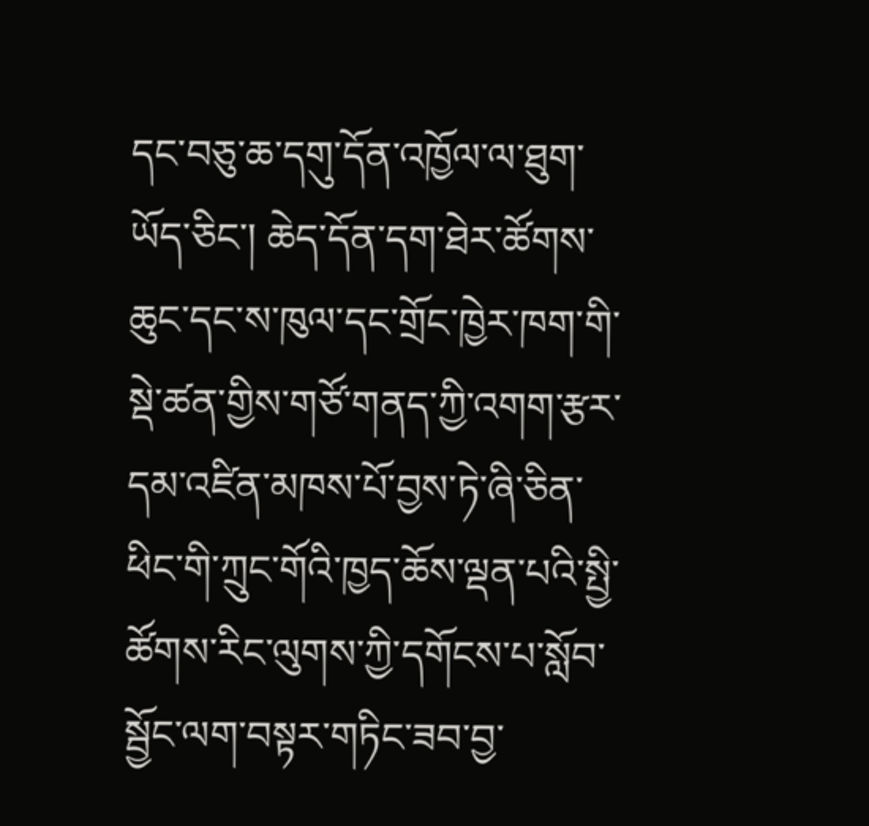དང་བཅུ་ཆ་དགུ་དོན་འཁྱོལ་ལ་ཐུག་ཡོད་ཅིང་། ཆེད་དོན་དག་ཐེར་ཚོགས་ཆུང་དང་ས་ཁུལ་དང་གྲོང་ཁྱེར་ཁག་གི་སྡེ་ཚན་གྱིས་གཙོ་གནད་ཀྱི་འགག་རྩར་དམ་འཛིན་མཁས་པོ་བྱས་ཏེ་ཞི་ཅིན་ཕིང་གི་ཀྲུང་གོའི་ཁྱད་ཆོས་ལྡན་པའི་སྤྱི་ཚོགས་རིང་ལུགས་ཀྱི་དགོངས་པ་སློབ་སྦྱོང་ལག་བསྟར་གཏིང་ཟབ་བྱ་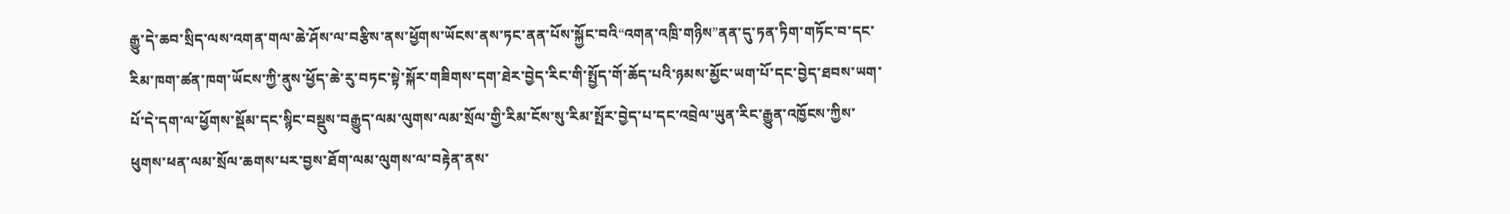རྒྱུ་དེ་ཆབ་སྲིད་ལས་འགན་གལ་ཆེ་ཤོས་ལ་བརྩིས་ནས་ཕྱོགས་ཡོངས་ནས་ཏང་ནན་པོས་སྐྱོང་བའི“འགན་འཁྲི་གཉིས”ནན་དུ་ཏན་ཏིག་གཏོང་བ་དང་རིམ་ཁག་ཚན་ཁག་ཡོངས་ཀྱི་ནུས་ཕྱོད་ཆེ་རུ་བཏང་སྟེ་སྐོར་གཟིགས་དག་ཐེར་བྱེད་རིང་གི་སྤྱོད་གོ་ཆོད་པའི་ཉམས་མྱོང་ཡག་པོ་དང་བྱེད་ཐབས་ཡག་པོ་དེ་དག་ལ་ཕྱོགས་སྡོམ་དང་སྙིང་བསྡུས་བརྒྱུད་ལམ་ལུགས་ལམ་སྲོལ་གྱི་རིམ་ངོས་སུ་རིམ་སྤོར་བྱེད་པ་དང་འབྲེལ་ཡུན་རིང་རྒྱུན་འཁྱོངས་ཀྱིས་ཕུགས་ཕན་ལམ་སྲོལ་ཆགས་པར་བྱས་ཐོག་ལམ་ལུགས་ལ་བརྟེན་ནས་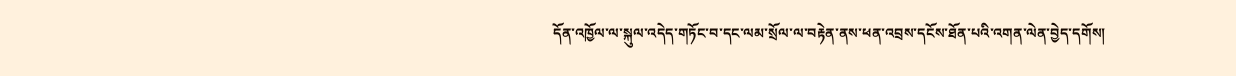དོན་འཁྱོལ་ལ་སྐུལ་འདེད་གཏོང་བ་དང་ལམ་སྲོལ་ལ་བརྟེན་ནས་ཕན་འབྲས་དངོས་ཐོན་པའི་འགན་ལེན་བྱེད་དགོས།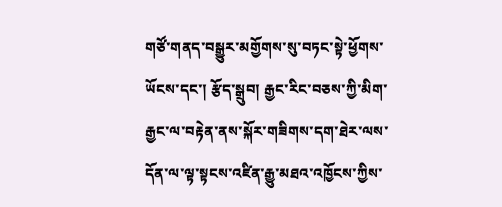གཙོ་གནད་བསྒྱུར་མགྱོགས་སུ་བཏང་སྟེ་ཕྱོགས་ཡོངས་དང་། རྩོད་སྒྲུབ། རྒྱང་རིང་བཅས་ཀྱི་མིག་རྒྱང་ལ་བརྟེན་ནས་སྐོར་གཟིགས་དག་ཐེར་ལས་དོན་ལ་ལྟ་སྟངས་འཛིན་རྒྱུ་མཐའ་འཁྱོངས་ཀྱིས་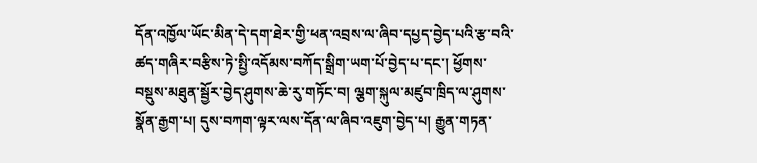དོན་འཁྱོལ་ཡོང་མིན་དེ་དག་ཐེར་གྱི་ཕན་འབྲས་ལ་ཞིབ་དཔྱད་བྱེད་པའི་རྩ་བའི་ཚད་གཞིར་བརྩིས་ཏེ་སྤྱི་འདོམས་བཀོད་སྒྲིག་ཡག་པོ་བྱེད་པ་དང་། ཕྱོགས་བསྡུས་མཐུན་སྦྱོར་བྱེད་ཤུགས་ཆེ་རུ་གཏོང་བ། ལྕག་སྐུལ་མཛུབ་ཁྲིད་ལ་ཤུགས་སྣོན་རྒྱག་པ། དུས་བཀག་ལྟར་ལས་དོན་ལ་ཞིབ་འཇུག་བྱེད་པ། རྒྱུན་གཏན་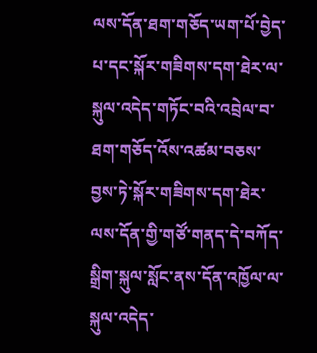ལས་དོན་ཐག་གཅོད་ཡག་པོ་བྱེད་པ་དང་སྐོར་གཟིགས་དག་ཐེར་ལ་སྐུལ་འདེད་གཏོང་བའི་འབྲེལ་བ་ཐག་གཅོད་འོས་འཚམ་བཅས་བྱས་ཏེ་སྐོར་གཟིགས་དག་ཐེར་ལས་དོན་གྱི་གཙོ་གནད་དེ་བཀོད་སྒྲིག་སྐུལ་སློང་ནས་དོན་འཁྱོལ་ལ་སྐུལ་འདེད་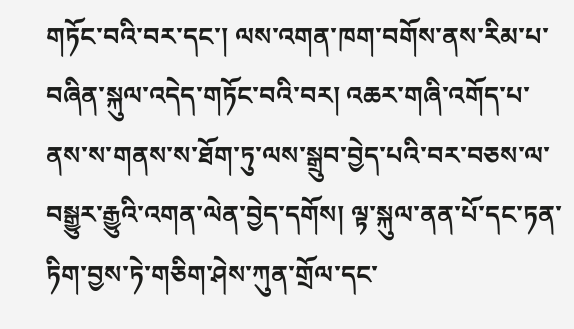གཏོང་བའི་བར་དང་། ལས་འགན་ཁག་བགོས་ནས་རིམ་པ་བཞིན་སྐུལ་འདེད་གཏོང་བའི་བར། འཆར་གཞི་འགོད་པ་ནས་ས་གནས་ས་ཐོག་ཏུ་ལས་སྒྲུབ་བྱེད་པའི་བར་བཅས་ལ་བསྒྱུར་རྒྱུའི་འགན་ལེན་བྱེད་དགོས། ལྟ་སྐུལ་ནན་པོ་དང་ཏན་ཏིག་བྱས་ཏེ་གཅིག་ཤེས་ཀུན་གྲོལ་དང་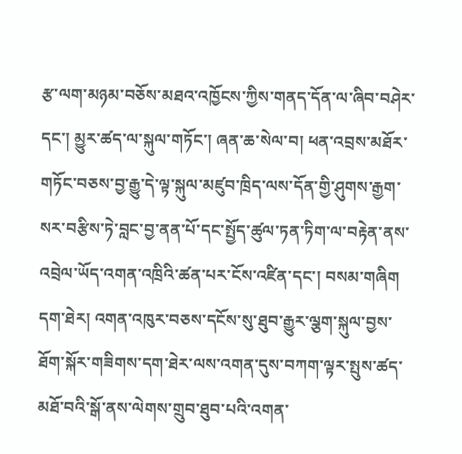རྩ་ལག་མཉམ་བཅོས་མཐའ་འཁྱོངས་ཀྱིས་གནད་དོན་ལ་ཞིབ་བཤེར་དང་། མྱུར་ཚད་ལ་སྐུལ་གཏོང་། ཞན་ཆ་སེལ་བ། ཕན་འབྲས་མཐོར་གཏོང་བཅས་བྱ་རྒྱུ་དེ་ལྟ་སྐུལ་མཛུབ་ཁྲིད་ལས་དོན་གྱི་ཤུགས་རྒྱག་སར་བརྩིས་ཏེ་བླང་བྱ་ནན་པོ་དང་སྤྱོད་ཚུལ་ཏན་ཏིག་ལ་བརྟེན་ནས་འབྲེལ་ཡོད་འགན་འཁྲིའི་ཚན་པར་ངོས་འཛིན་དང་། བསམ་གཞིག དག་ཐེར། འགན་འཁུར་བཅས་དངོས་སུ་ཐུབ་རྒྱུར་ལྕག་སྐུལ་བྱས་ཐོག་སྐོར་གཟིགས་དག་ཐེར་ལས་འགན་དུས་བཀག་ལྟར་སྤུས་ཚད་མཐོ་བའི་སྒོ་ནས་ལེགས་གྲུབ་ཐུབ་པའི་འགན་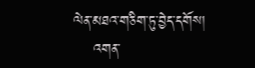ལེན་མཐའ་གཅིག་ཏུ་བྱེད་དགོས།
    འགན་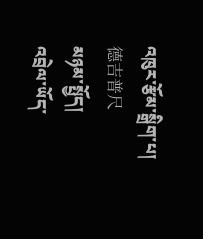འཁུར་རྩོམ་སྒྲིག་པ། 德吉普尺
མཉམ་སྤྱོད།
འབྲེལ་ཡོད་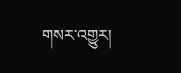གསར་འགྱུར།